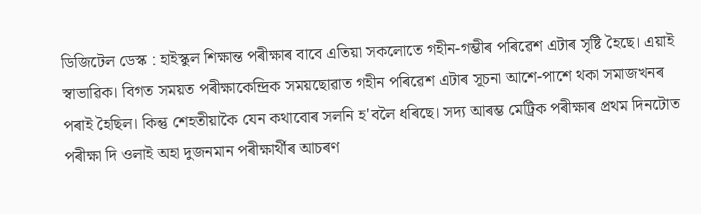ডিজিটেল ডেস্ক : হাইস্কুল শিক্ষান্ত পৰীক্ষাৰ বাবে এতিয়া সকলোতে গহীন-গম্ভীৰ পৰিৱেশ এটাৰ সৃষ্টি হৈছে। এয়াই স্বাভাৱিক। বিগত সময়ত পৰীক্ষাকেন্দ্ৰিক সময়ছোৱাত গহীন পৰিৱেশ এটাৰ সূচনা আশে-পাশে থকা সমাজখনৰ পৰাই হৈছিল। কিন্তু শেহতীয়াকৈ যেন কথাবোৰ সলনি হ'বলৈ ধৰিছে। সদ্য আৰম্ভ মেট্ৰিক পৰীক্ষাৰ প্ৰথম দিনটোত পৰীক্ষা দি ওলাই অহা দুজনমান পৰীক্ষাৰ্থীৰ আচৰণ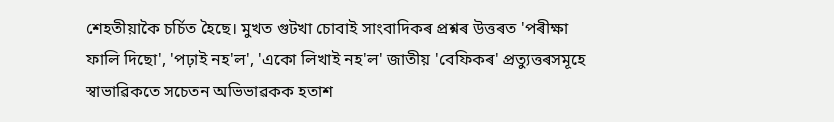শেহতীয়াকৈ চর্চিত হৈছে। মুখত গুটখা চোবাই সাংবাদিকৰ প্ৰশ্নৰ উত্তৰত 'পৰীক্ষা ফালি দিছো', 'পঢ়াই নহ'ল', 'একো লিখাই নহ'ল' জাতীয় 'বেফিকৰ' প্রত্যুত্তৰসমূহে স্বাভাৱিকতে সচেতন অভিভাৱকক হতাশ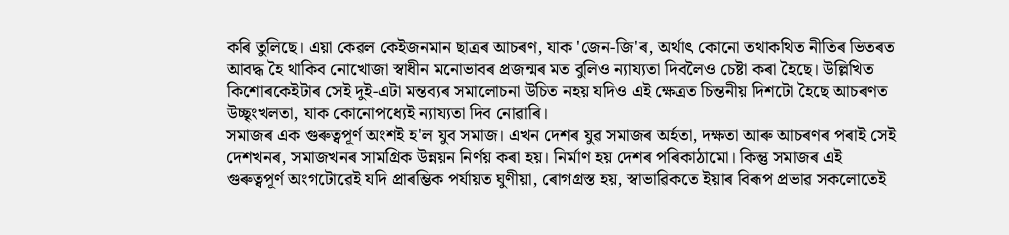কৰি তুলিছে। এয়া কেৱল কেইজনমান ছাত্ৰৰ আচৰণ, যাক 'জেন-জি'ৰ, অৰ্থাৎ কোনো তথাকথিত নীতিৰ ভিতৰত আবদ্ধ হৈ থাকিব নোখোজা স্বাধীন মনোভাবৰ প্ৰজন্মৰ মত বুলিও ন্যায্যতা দিবলৈও চেষ্টা কৰা হৈছে। উল্লিখিত কিশোৰকেইটাৰ সেই দুই-এটা মন্তব্যৰ সমালোচনা উচিত নহয় যদিও এই ক্ষেত্রত চিন্তনীয় দিশটো হৈছে আচৰণত উচ্ছৃংখলতা, যাক কোনোপধ্যেই ন্যায্যতা দিব নোৱাৰি।
সমাজৰ এক গুৰুত্বপূর্ণ অংশই হ'ল যুব সমাজ। এখন দেশৰ যুৱ সমাজৰ অৰ্হতা, দক্ষতা আৰু আচৰণৰ পৰাই সেই দেশখনৰ, সমাজখনৰ সামগ্রিক উন্নয়ন নিৰ্ণয় কৰা হয়। নির্মাণ হয় দেশৰ পৰিকাঠামো। কিন্তু সমাজৰ এই গুৰুত্বপূৰ্ণ অংগটোৱেই যদি প্ৰাৰম্ভিক পর্যায়ত ঘুণীয়া, ৰোগগ্রস্ত হয়, স্বাভাৱিকতে ইয়াৰ বিৰূপ প্রভাৱ সকলোতেই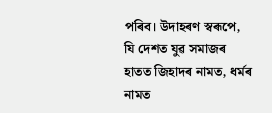পৰিব। উদাহৰণ স্বৰূপে, যি দেশত যুৱ সমাজৰ হাতত জিহাদৰ নামত, ধৰ্মৰ নামত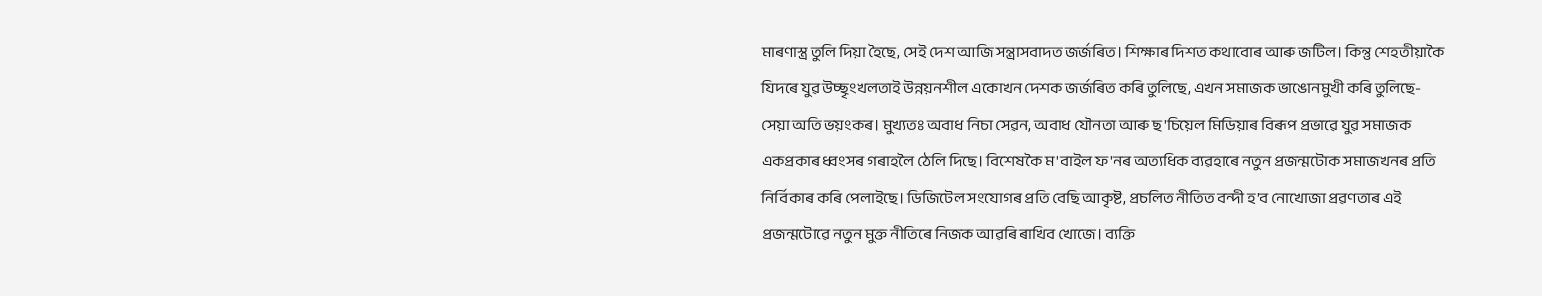মাৰণাস্ত্র তুলি দিয়া হৈছে, সেই দেশ আজি সন্ত্রাসবাদত জৰ্জৰিত। শিক্ষাৰ দিশত কথাবোৰ আৰু জটিল। কিন্তু শেহতীয়াকৈ যিদৰে যুৱ উচ্ছৃংখলতাই উন্নয়নশীল একোখন দেশক জৰ্জৰিত কৰি তুলিছে, এখন সমাজক ভাঙোনমুখী কৰি তুলিছে-সেয়া অতি ভয়ংকৰ। মুখ্যতঃ অবাধ নিচা সেৱন, অবাধ যৌনতা আৰু ছ'চিয়েল মিডিয়াৰ বিৰূপ প্ৰভাৱে যুৱ সমাজক একপ্ৰকাৰ ধ্বংসৰ গৰাহলৈ ঠেলি দিছে। বিশেষকৈ ম'বাইল ফ'নৰ অত্যধিক ব্যৱহাৰে নতুন প্রজন্মটোক সমাজখনৰ প্ৰতি নিৰ্বিকাৰ কৰি পেলাইছে। ডিজিটেল সংযোগৰ প্ৰতি বেছি আকৃষ্ট, প্রচলিত নীতিত বন্দী হ'ব নোখোজা প্ৰৱণতাৰ এই প্রজন্মটোৱে নতুন মুক্ত নীতিৰে নিজক আৱৰি ৰাখিব খোজে। ব্যক্তি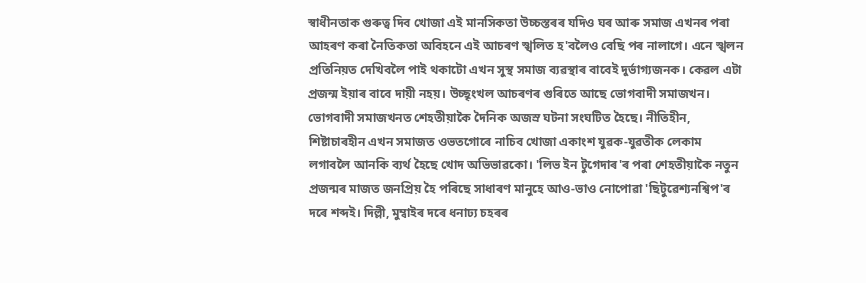স্বাধীনতাক গুৰুত্ব দিব খোজা এই মানসিকতা উচ্চস্তৰৰ যদিও ঘৰ আৰু সমাজ এখনৰ পৰা আহৰণ কৰা নৈতিকতা অবিহনে এই আচৰণ স্খলিত হ'বলৈও বেছি পৰ নালাগে। এনে স্খলন প্রতিনিয়ত দেখিবলৈ পাই থকাটো এখন সুস্থ সমাজ ব্যৱস্থাৰ বাবেই দুর্ভাগ্যজনক। কেৱল এটা প্রজন্ম ইয়াৰ বাবে দায়ী নহয়। উচ্ছৃংখল আচৰণৰ গুৰিতে আছে ভোগবাদী সমাজখন। ভোগবাদী সমাজখনত শেহতীয়াকৈ দৈনিক অজস্র ঘটনা সংঘটিত হৈছে। নীতিহীন, শিষ্টাচাৰহীন এখন সমাজত ওভতগোৰে নাচিব খোজা একাংশ যুৱক-যুৱতীক লেকাম লগাবলৈ আনকি ব্যর্থ হৈছে খোদ অভিভাৱকো। 'লিভ ইন টুগেদাৰ'ৰ পৰা শেহতীয়াকৈ নতুন প্রজন্মৰ মাজত জনপ্রিয় হৈ পৰিছে সাধাৰণ মানুহে আও-ভাও নোপোৱা 'ছিটুৱেশ্যনশ্বিপ'ৰ দৰে শব্দই। দিল্লী, মুম্বাইৰ দৰে ধনাঢ্য চহৰৰ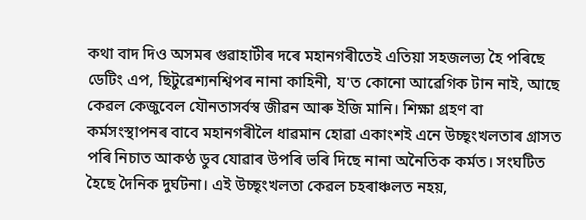কথা বাদ দিও অসমৰ গুৱাহাটীৰ দৰে মহানগৰীতেই এতিয়া সহজলভ্য হৈ পৰিছে ডেটিং এপ, ছিটুৱেশ্যনশ্বিপৰ নানা কাহিনী, য'ত কোনো আৱেগিক টান নাই, আছে কেৱল কেজুবেল যৌনতাসৰ্বস্ব জীৱন আৰু ইজি মানি। শিক্ষা গ্রহণ বা কর্মসংস্থাপনৰ বাবে মহানগৰীলৈ ধাৱমান হোৱা একাংশই এনে উচ্ছৃংখলতাৰ গ্ৰাসত পৰি নিচাত আকণ্ঠ ডুব যোৱাৰ উপৰি ভৰি দিছে নানা অনৈতিক কর্মত। সংঘটিত হৈছে দৈনিক দুর্ঘটনা। এই উচ্ছৃংখলতা কেৱল চহৰাঞ্চলত নহয়,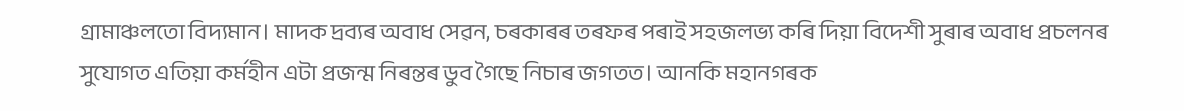গ্রামাঞ্চলতো বিদ্যমান। মাদক দ্রব্যৰ অবাধ সেৱন, চৰকাৰৰ তৰফৰ পৰাই সহজলভ্য কৰি দিয়া বিদেশী সুৰাৰ অবাধ প্রচলনৰ সুযোগত এতিয়া কর্মহীন এটা প্রজন্ম নিৰন্তৰ ডুব গৈছে নিচাৰ জগতত। আনকি মহানগৰক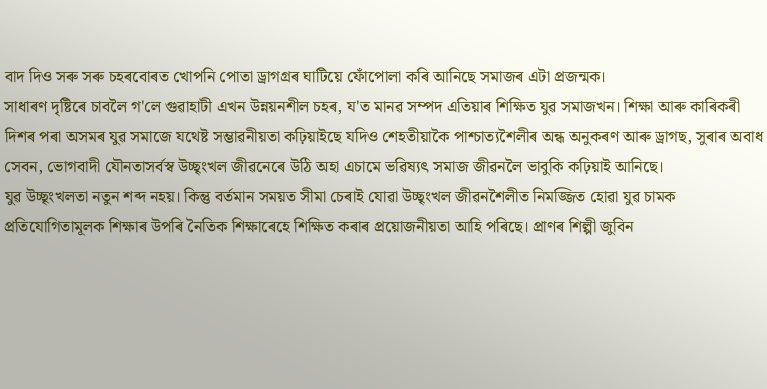বাদ দিও সৰু সৰু চহৰবোৰত খোপনি পোতা ড্রাগগ্ৰৰ ঘাটিয়ে ফোঁপোলা কৰি আনিছে সমাজৰ এটা প্রজন্মক।
সাধাৰণ দৃষ্টিৰে চাবলৈ গ'লে গুৱাহাটী এখন উন্নয়নশীল চহৰ, য'ত মানৱ সম্পদ এতিয়াৰ শিক্ষিত যুৱ সমাজখন। শিক্ষা আৰু কাৰিকৰী দিশৰ পৰা অসমৰ যুৱ সমাজে যথেষ্ট সম্ভাৱনীয়তা কঢ়িয়াইছে যদিও শেহতীয়াকৈ পাশ্চাত্যশৈলীৰ অন্ধ অনুকৰণ আৰু ড্ৰাগছ, সুৰাৰ অবাধ সেবন, ভোগবাদী যৌনতাসর্বস্ব উচ্ছৃংখল জীৱনেৰে উঠি অহা এচামে ভৱিষ্যৎ সমাজ জীৱনলৈ ভাবুকি কঢ়িয়াই আনিছে।
যুৱ উচ্ছৃংখলতা নতুন শব্দ নহয়। কিন্তু বর্তমান সময়ত সীমা চেৰাই যোৱা উচ্ছৃংখল জীৱনশৈলীত নিমজ্জিত হোৱা যুৱ চামক প্রতিযোগিতামূলক শিক্ষাৰ উপৰি নৈতিক শিক্ষাৰেহে শিক্ষিত কৰাৰ প্ৰয়োজনীয়তা আহি পৰিছে। প্ৰাণৰ শিল্পী জুবিন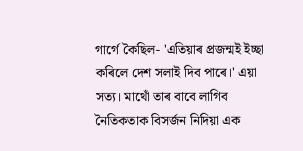গার্গে কৈছিল- 'এতিয়াৰ প্ৰজন্মই ইচ্ছা কৰিলে দেশ সলাই দিব পাৰে।' এয়া সত্য। মাথোঁ তাৰ বাবে লাগিব নৈতিকতাক বিসর্জন নিদিয়া এক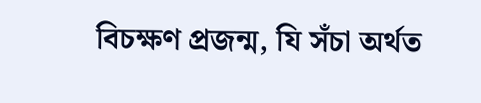বিচক্ষণ প্রজন্ম, যি সঁচা অৰ্থত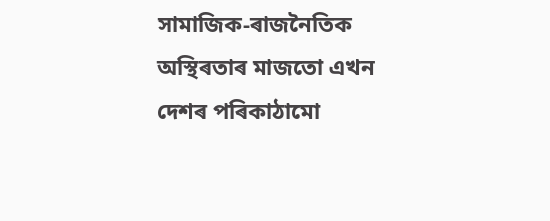সামাজিক-ৰাজনৈতিক অস্থিৰতাৰ মাজতো এখন দেশৰ পৰিকাঠামো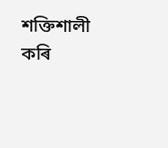শক্তিশালী কৰি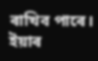ৰাখিব পাৰে। ইয়াৰ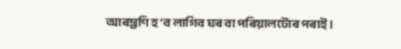আৰম্ভণি হ'ব লাগিব ঘৰ বা পৰিয়ালটোৰ পৰাই।